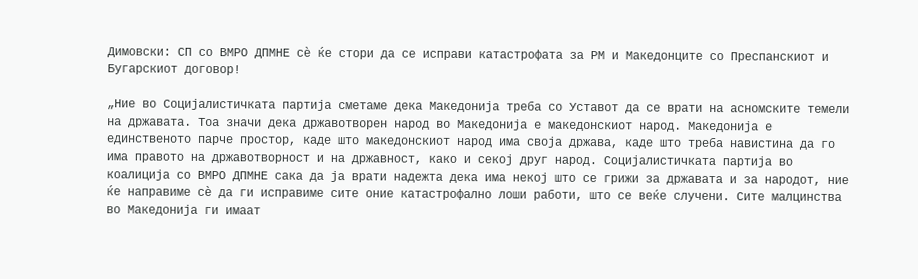Димовски: СП со ВМРО ДПМНЕ сѐ ќе стори да се исправи катастрофата за РМ и Македонците со Преспанскиот и Бугарскиот договор!

„Ние во Социјалистичката партија сметаме дека Македонија треба со Уставот да се врати на асномските темели на државата. Тоа значи дека државотворен народ во Македонија е македонскиот народ. Македонија е единственото парче простор, каде што македонскиот народ има своја држава, каде што треба навистина да го има правото на државотворност и на државност, како и секој друг народ. Социјалистичката партија во коалиција со ВМРО ДПМНЕ сака да ја врати надежта дека има некој што се грижи за државата и за народот, ние ќе направиме сѐ да ги исправиме сите оние катастрофално лоши работи, што се веќе случени. Сите малцинства во Македонија ги имаат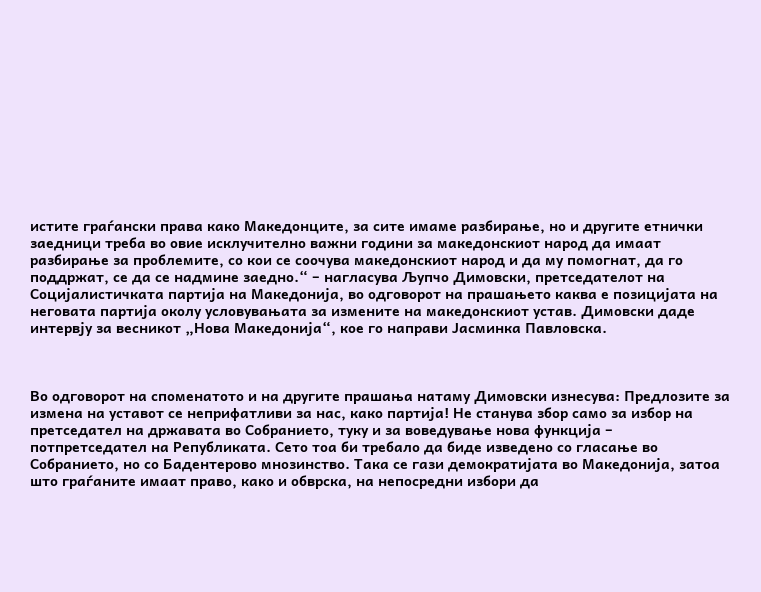истите граѓански права како Македонците, за сите имаме разбирање, но и другите етнички заедници треба во овие исклучително важни години за македонскиот народ да имаат разбирање за проблемите, со кои се соочува македонскиот народ и да му помогнат, да го поддржат, се да се надмине заедно.“ – нагласува Љупчо Димовски, претседателот на Социјалистичката партија на Македонија, во одговорот на прашањето каква е позицијата на неговата партија околу условувањата за измените на македонскиот устав. Димовски даде интервју за весникот „Нова Македонија“, кое го направи Јасминка Павловска.



Во одговорот на споменатото и на другите прашања натаму Димовски изнесува: Предлозите за измена на уставот се неприфатливи за нас, како партија! Не станува збор само за избор на претседател на државата во Собранието, туку и за воведување нова функција – потпретседател на Републиката. Сето тоа би требало да биде изведено со гласање во Собранието, но со Бадентерово мнозинство. Така се гази демократијата во Македонија, затоа што граѓаните имаат право, како и обврска, на непосредни избори да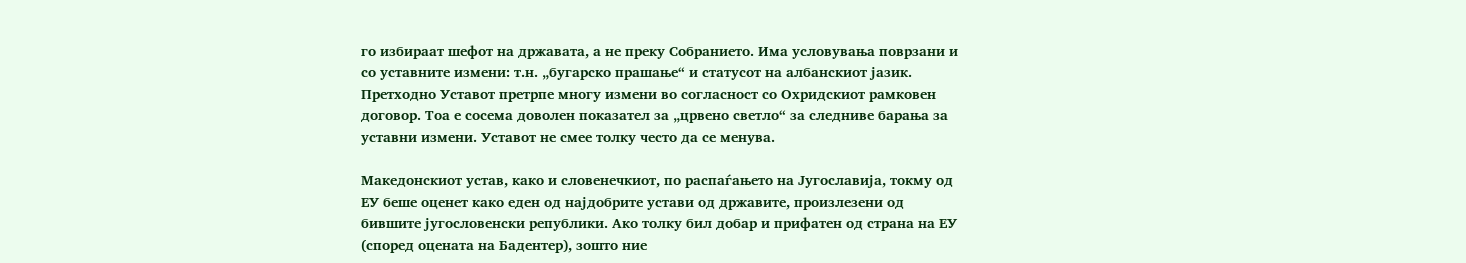го избираат шефот на државата, а не преку Собранието. Има условувања поврзани и со уставните измени: т.н. „бугарско прашање“ и статусот на албанскиот јазик. Претходно Уставот претрпе многу измени во согласност со Охридскиот рамковен договор. Тоа е сосема доволен показател за „црвено светло“ за следниве барања за уставни измени. Уставот не смее толку често да се менува.

Македонскиот устав, како и словенечкиот, по распаѓањето на Југославија, токму од ЕУ беше оценет како еден од најдобрите устави од државите, произлезени од бившите југословенски републики. Ако толку бил добар и прифатен од страна на ЕУ (според оцената на Бадентер), зошто ние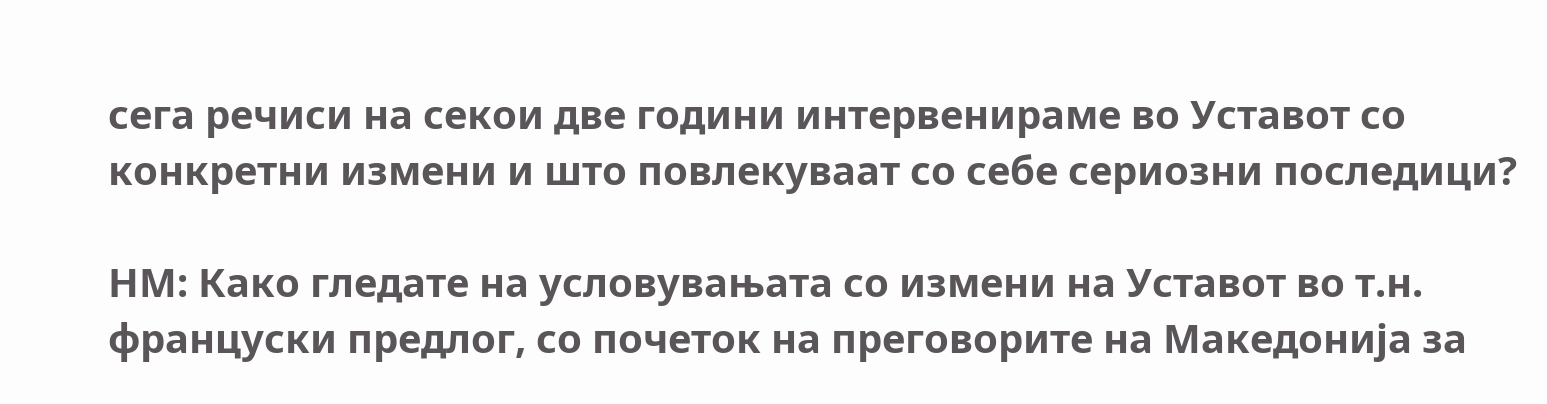сега речиси на секои две години интервенираме во Уставот со конкретни измени и што повлекуваат со себе сериозни последици?

НМ: Како гледате на условувањата со измени на Уставот во т.н. француски предлог, со почеток на преговорите на Македонија за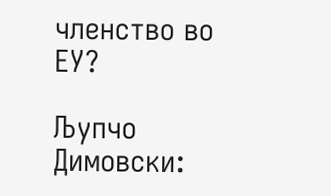членство во ЕУ?

Љупчо Димовски: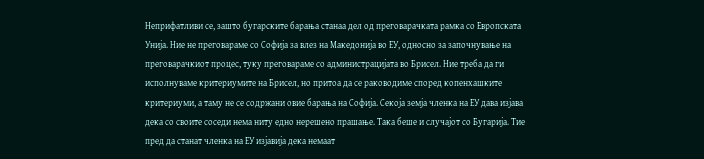Неприфатливи се, зашто бугарските барања станаа дел од преговарачката рамка со Европската Унија. Ние не преговараме со Софија за влез на Македонија во ЕУ, односно за започнување на преговарачкиот процес, туку преговараме со администрацијата во Брисел. Ние треба да ги исполнуваме критериумите на Брисел, но притоа да се раководиме според копенхашките критериуми, а таму не се содржани овие барања на Софија. Секоја земја членка на ЕУ дава изјава дека со своите соседи нема ниту едно нерешено прашање. Така беше и случајот со Бугарија. Тие пред да станат членка на ЕУ изјавија дека немаат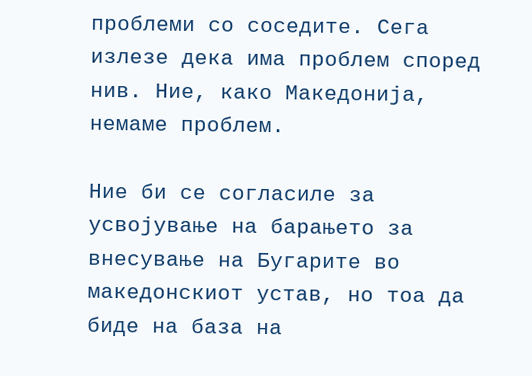проблеми со соседите. Сега излезе дека има проблем според нив. Ние, како Македонија, немаме проблем.

Ние би се согласиле за усвојување на барањето за внесување на Бугарите во македонскиот устав, но тоа да биде на база на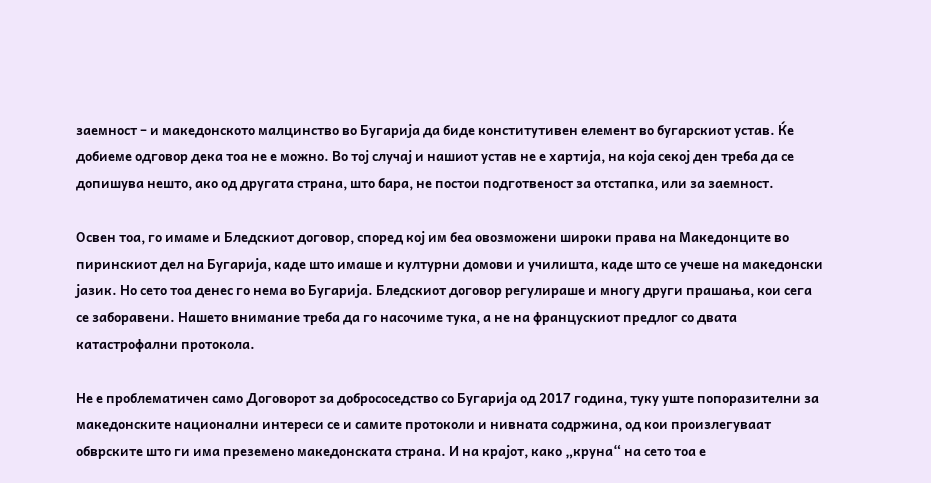заемност – и македонското малцинство во Бугарија да биде конститутивен елемент во бугарскиот устав. Ќе добиеме одговор дека тоа не е можно. Во тој случај и нашиот устав не е хартија, на која секој ден треба да се допишува нешто, ако од другата страна, што бара, не постои подготвеност за отстапка, или за заемност.

Освен тоа, го имаме и Бледскиот договор, според кој им беа овозможени широки права на Македонците во пиринскиот дел на Бугарија, каде што имаше и културни домови и училишта, каде што се учеше на македонски јазик. Но сето тоа денес го нема во Бугарија. Бледскиот договор регулираше и многу други прашања, кои сега се заборавени. Нашето внимание треба да го насочиме тука, а не на францускиот предлог со двата катастрофални протокола.

Не е проблематичен само Договорот за добрососедство со Бугарија од 2017 година, туку уште попоразителни за македонските национални интереси се и самите протоколи и нивната содржина, од кои произлегуваат обврските што ги има преземено македонската страна. И на крајот, како „круна“ на сето тоа е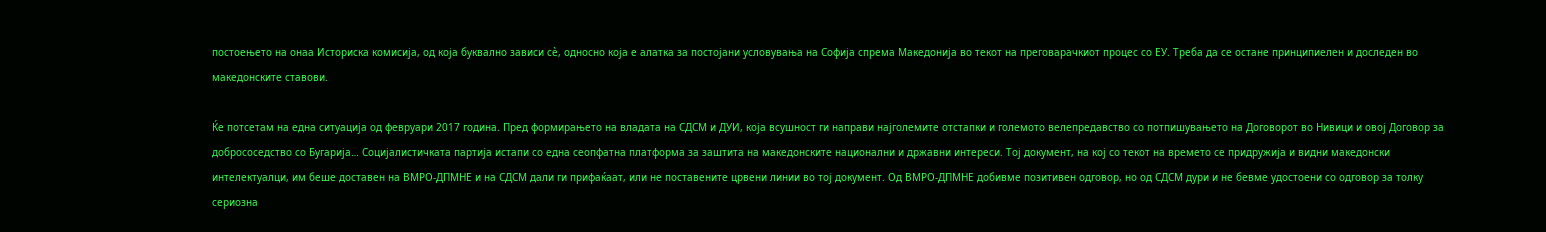постоењето на онаа Историска комисија, од која буквално зависи сѐ, односно која е алатка за постојани условувања на Софија спрема Македонија во текот на преговарачкиот процес со ЕУ. Треба да се остане принципиелен и доследен во македонските ставови.

Ќе потсетам на една ситуација од февруари 2017 година. Пред формирањето на владата на СДСМ и ДУИ, која всушност ги направи најголемите отстапки и големото велепредавство со потпишувањето на Договорот во Нивици и овој Договор за добрососедство со Бугарија… Социјалистичката партија истапи со една сеопфатна платформа за заштита на македонските национални и државни интереси. Тој документ, на кој со текот на времето се придружија и видни македонски интелектуалци, им беше доставен на ВМРО-ДПМНЕ и на СДСМ дали ги прифаќаат, или не поставените црвени линии во тој документ. Од ВМРО-ДПМНЕ добивме позитивен одговор, но од СДСМ дури и не бевме удостоени со одговор за толку сериозна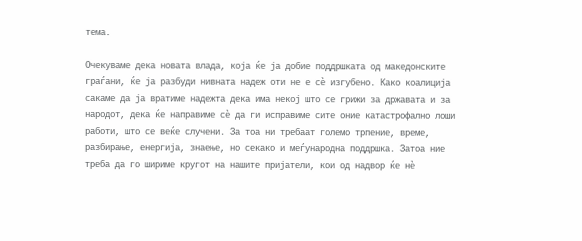тема.

Очекуваме дека новата влада, која ќе ја добие поддршката од македонските граѓани, ќе ја разбуди нивната надеж оти не е сѐ изгубено. Како коалиција сакаме да ја вратиме надежта дека има некој што се грижи за државата и за народот, дека ќе направиме сѐ да ги исправиме сите оние катастрофално лоши работи, што се веќе случени. За тоа ни требаат големо трпение, време, разбирање, енергија, знаење, но секако и меѓународна поддршка. Затоа ние треба да го шириме кругот на нашите пријатели, кои од надвор ќе нѐ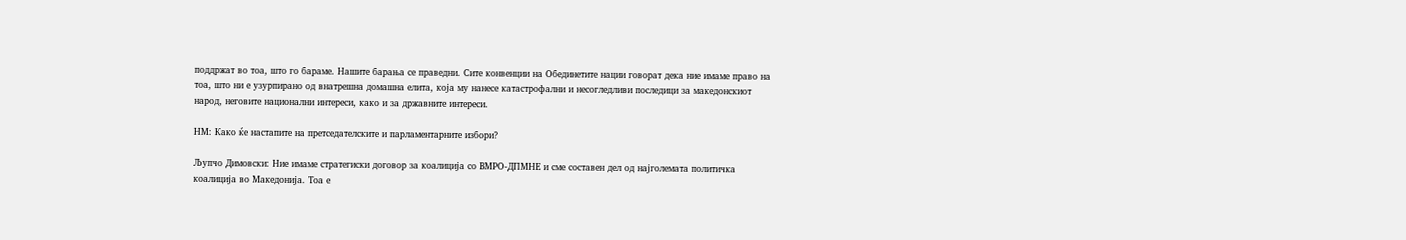поддржат во тоа, што го бараме. Нашите барања се праведни. Сите конвенции на Обединетите нации говорат дека ние имаме право на тоа, што ни е узурпирано од внатрешна домашна елита, која му нанесе катастрофални и несогледливи последици за македонскиот народ, неговите национални интереси, како и за државните интереси.

НМ: Како ќе настапите на претседателските и парламентарните избори?

Љупчо Димовски: Ние имаме стратегиски договор за коалиција со ВМРО-ДПМНЕ и сме составен дел од најголемата политичка коалиција во Македонија. Тоа е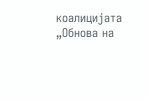коалицијата „Обнова на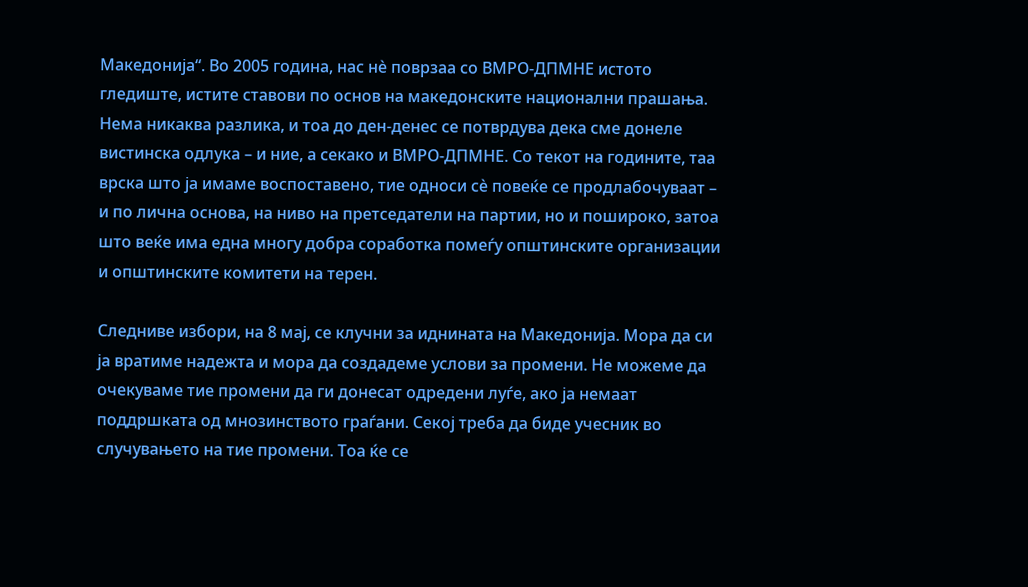Македонија“. Во 2005 година, нас нѐ поврзаа со ВМРО-ДПМНЕ истото гледиште, истите ставови по основ на македонските национални прашања. Нема никаква разлика, и тоа до ден-денес се потврдува дека сме донеле вистинска одлука – и ние, а секако и ВМРО-ДПМНЕ. Со текот на годините, таа врска што ја имаме воспоставено, тие односи сѐ повеќе се продлабочуваат – и по лична основа, на ниво на претседатели на партии, но и пошироко, затоа што веќе има една многу добра соработка помеѓу општинските организации и општинските комитети на терен.

Следниве избори, на 8 мај, се клучни за иднината на Македонија. Мора да си ја вратиме надежта и мора да создадеме услови за промени. Не можеме да очекуваме тие промени да ги донесат одредени луѓе, ако ја немаат поддршката од мнозинството граѓани. Секој треба да биде учесник во случувањето на тие промени. Тоа ќе се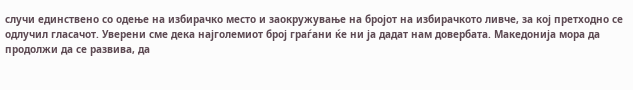случи единствено со одење на избирачко место и заокружување на бројот на избирачкото ливче, за кој претходно се одлучил гласачот. Уверени сме дека најголемиот број граѓани ќе ни ја дадат нам довербата. Македонија мора да продолжи да се развива, да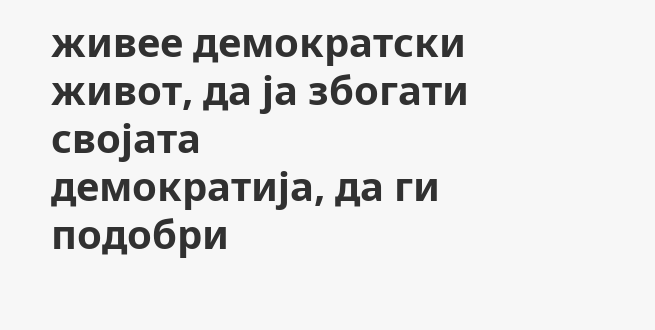живее демократски живот, да ја збогати својата демократија, да ги подобри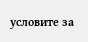условите за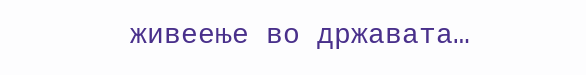живеење во државата…